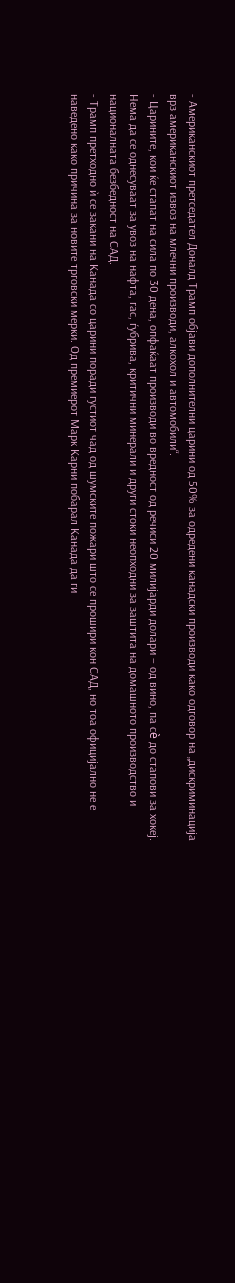- Американскиот претседател Доналд Трамп објави дополнителни царини од 50% за одредени канадски производи како одговор на „дискриминација врз американскиот извоз на млечни производи, алкохол и автомобили“.
- Царините, кои ќе стапат на сила по 30 дена, опфаќаат производи во вредност од речиси 20 милијарди долари – од вино, па сè до стапови за хокеј. Нема да се однесуваат за увоз на нафта, гас, ѓубрива, критични минерали и други стоки неопходни за заштита на домашното производство и националната безбедност на САД.
- Трамп претходно ѝ се закани на Канада со царини поради густиот чад од шумските пожари што се прошири кон САД, но тоа официјално не е наведено како причина за новите трговски мерки. Од премиерот Марк Карни побарал Канада да ги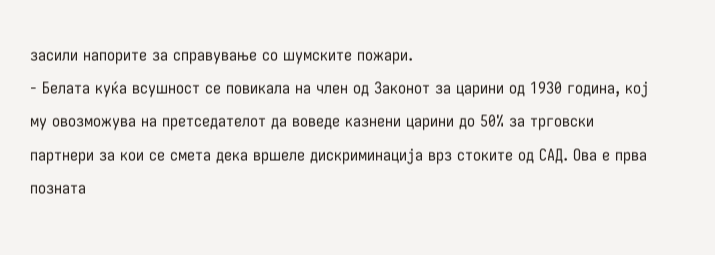засили напорите за справување со шумските пожари.
- Белата куќа всушност се повикала на член од Законот за царини од 1930 година, кој му овозможува на претседателот да воведе казнени царини до 50% за трговски партнери за кои се смета дека вршеле дискриминација врз стоките од САД. Ова е прва позната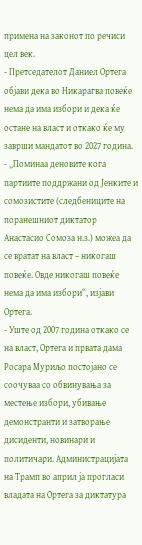примена на законот по речиси цел век.
- Претседателот Даниел Ортега објави дека во Никарагва повеќе нема да има избори и дека ќе остане на власт и откако ќе му заврши мандатот во 2027 година.
- „Поминаа деновите кога партиите поддржани од Јенките и сомозистите (следбениците на поранешниот диктатор Анастасио Сомоза н.з.) можеа да се вратат на власт – никогаш повеќе. Овде никогаш повеќе нема да има избори“, изјави Ортега.
- Уште од 2007 година откако се на власт, Ортега и првата дама Росара Муриљо постојано се соочуваа со обвинувања за местење избори, убивање демонстранти и затворање дисиденти, новинари и политичари. Администрацијата на Трамп во април ја прогласи владата на Ортега за диктатура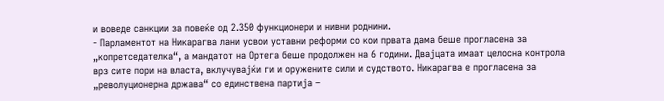и воведе санкции за повеќе од 2.350 функционери и нивни роднини.
- Парламентот на Никарагва лани усвои уставни реформи со кои првата дама беше прогласена за „копретседателка“, а мандатот на Ортега беше продолжен на 6 години. Двајцата имаат целосна контрола врз сите пори на власта, вклучувајќи ги и оружените сили и судството. Никарагва е прогласена за „револуционерна држава“ со единствена партија –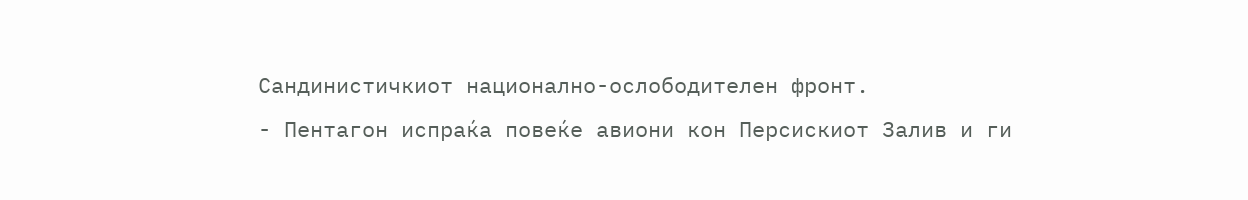Сандинистичкиот национално-ослободителен фронт.
- Пентагон испраќа повеќе авиони кон Персискиот Залив и ги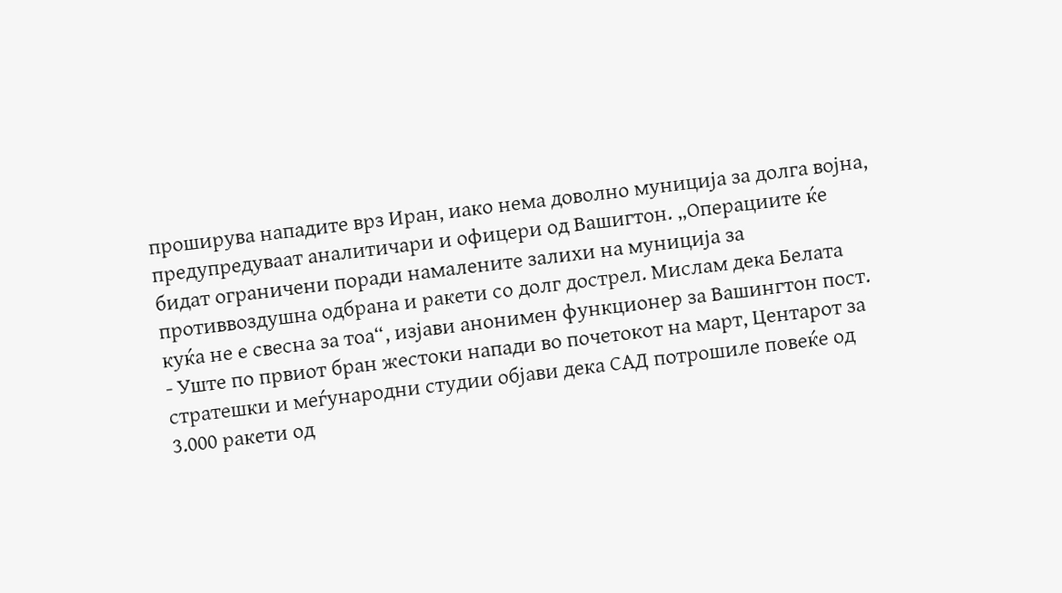проширува нападите врз Иран, иако нема доволно муниција за долга војна, предупредуваат аналитичари и офицери од Вашигтон. „Операциите ќе бидат ограничени поради намалените залихи на муниција за противвоздушна одбрана и ракети со долг дострел. Мислам дека Белата куќа не е свесна за тоа“, изјави анонимен функционер за Вашингтон пост.
- Уште по првиот бран жестоки напади во почетокот на март, Центарот за стратешки и меѓународни студии објави дека САД потрошиле повеќе од 3.000 ракети од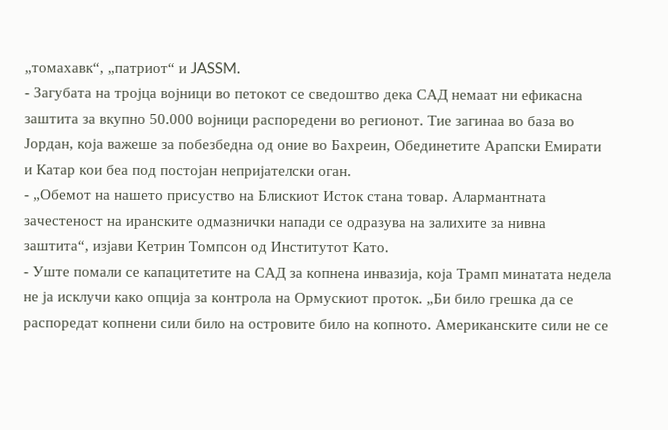„томахавк“, „патриот“ и JASSM.
- Загубата на тројца војници во петокот се сведоштво дека САД немаат ни ефикасна заштита за вкупно 50.000 војници распоредени во регионот. Тие загинаа во база во Јордан, која важеше за побезбедна од оние во Бахреин, Обединетите Арапски Емирати и Катар кои беа под постојан непријателски оган.
- „Обемот на нашето присуство на Блискиот Исток стана товар. Алармантната зачестеност на иранските одмазнички напади се одразува на залихите за нивна заштита“, изјави Кетрин Томпсон од Институтот Като.
- Уште помали се капацитетите на САД за копнена инвазија, која Трамп минатата недела не ја исклучи како опција за контрола на Ормускиот проток. „Би било грешка да се распоредат копнени сили било на островите било на копното. Американските сили не се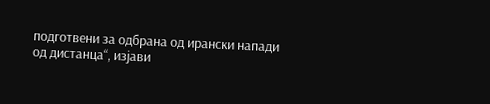подготвени за одбрана од ирански напади од дистанца“, изјави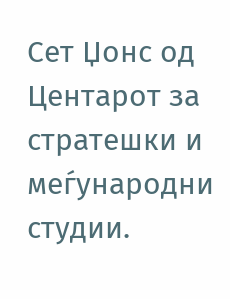Сет Џонс од Центарот за стратешки и меѓународни студии.